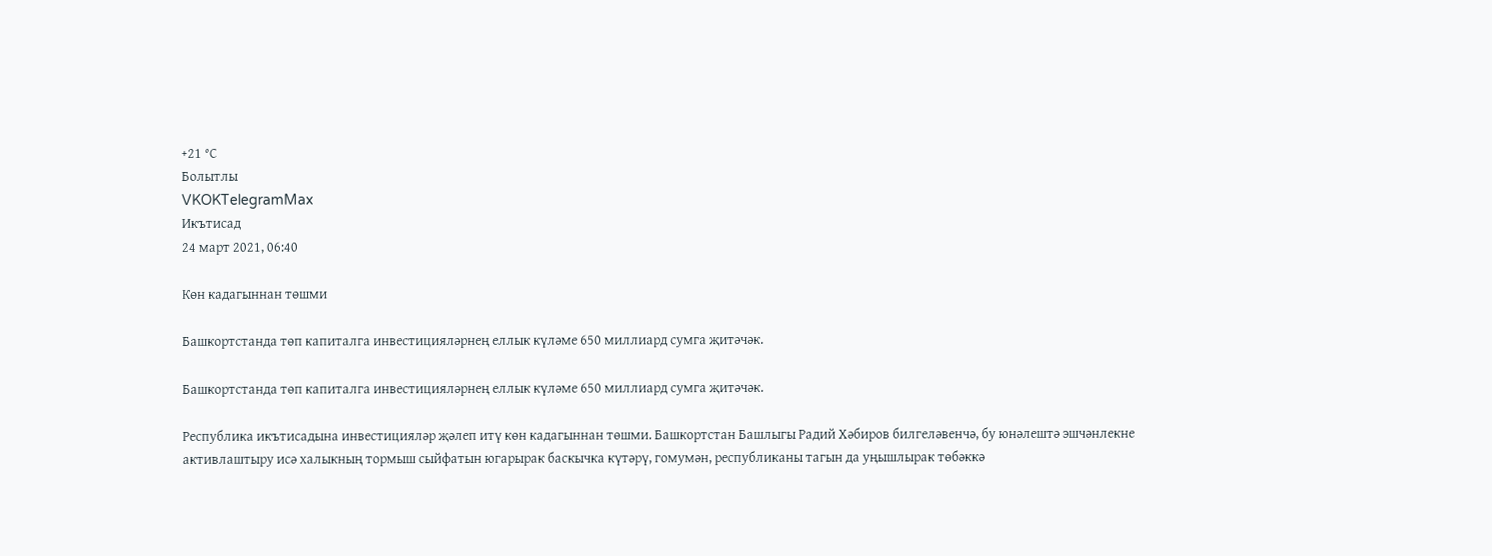+21 °С
Болытлы
VKOKTelegramMax
Икътисад
24 март 2021, 06:40

Көн кадагыннан төшми

Башкортстанда төп капиталга инвестицияләрнең еллык күләме 650 миллиард сумга җитәчәк.

Башкортстанда төп капиталга инвестицияләрнең еллык күләме 650 миллиард сумга җитәчәк.

Республика икътисадына инвестицияләр җәлеп итү көн кадагыннан төшми. Башкортстан Башлыгы Радий Хәбиров билгеләвенчә, бу юнәлештә эшчәнлекне активлаштыру исә халыкның тормыш сыйфатын югарырак баскычка күтәрү, гомумән, республиканы тагын да уңышлырак төбәккә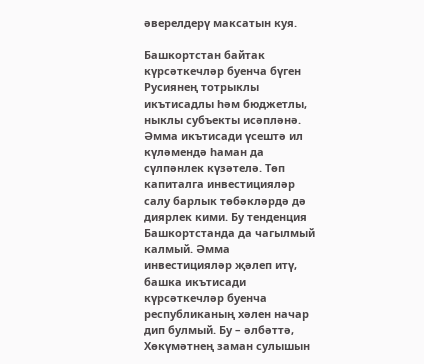әверелдерү максатын куя.

Башкортстан байтак күрсәткечләр буенча бүген Русиянең тотрыклы икътисадлы һәм бюджетлы, ныклы субъекты исәпләнә. Әмма икътисади үсештә ил күләмендә һаман да сүлпәнлек күзәтелә. Төп капиталга инвестицияләр салу барлык төбәкләрдә дә диярлек кими. Бу тенденция Башкортстанда да чагылмый калмый. Әмма инвестицияләр җәлеп итү, башка икътисади күрсәткечләр буенча республиканың хәлен начар дип булмый. Бу – әлбәттә, Хөкүмәтнең заман сулышын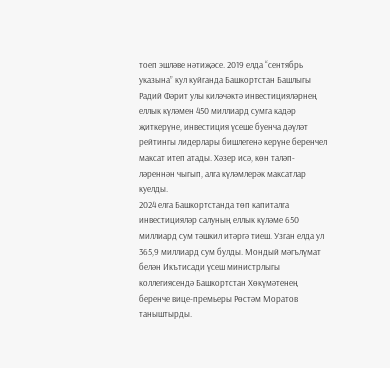тоеп эшләве нәтиҗәсе. 2019 елда “сентябрь указына” кул куйганда Башкортстан Башлыгы Радий Фәрит улы киләчәктә инвестицияләрнең еллык күләмен 450 миллиард сумга кадәр җиткерүне, инвестиция үсеше буенча дәүләт рейтингы лидерлары бишлегенә керүне беренчел максат итеп атады. Хәзер исә, көн таләп-ләреннән чыгып, алга күләмлерәк максатлар куелды.
2024 елга Башкортстанда төп капиталга инвестицияләр салуның еллык күләме 650 миллиард сум тәшкил итәргә тиеш. Узган елда ул 365,9 миллиард сум булды. Мондый мәгълүмат белән Икътисади үсеш министрлыгы коллегиясендә Башкортстан Хөкүмәтенең беренче вице-премьеры Рөстәм Моратов таныштырды.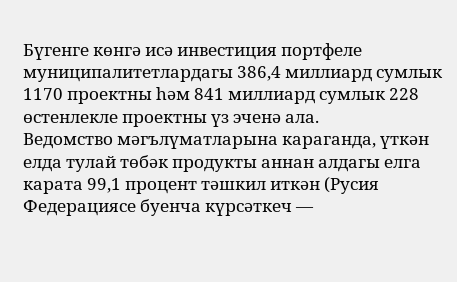Бүгенге көнгә исә инвестиция портфеле муниципалитетлардагы 386,4 миллиард сумлык 1170 проектны һәм 841 миллиард сумлык 228 өстенлекле проектны үз эченә ала.
Ведомство мәгълүматларына караганда, үткән елда тулай төбәк продукты аннан алдагы елга карата 99,1 процент тәшкил иткән (Русия Федерациясе буенча күрсәткеч —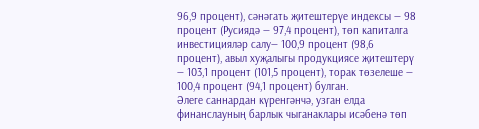96,9 процент), сәнәгать җитештерүе индексы — 98 процент (Русиядә — 97,4 процент), төп капиталга инвестицияләр салу— 100,9 процент (98,6 процент), авыл хуҗалыгы продукциясе җитештерү — 103,1 процент (101,5 процент), торак төзелеше — 100,4 процент (94,1 процент) булган.
Әлеге саннардан күренгәнчә, узган елда финанслауның барлык чыганаклары исәбенә төп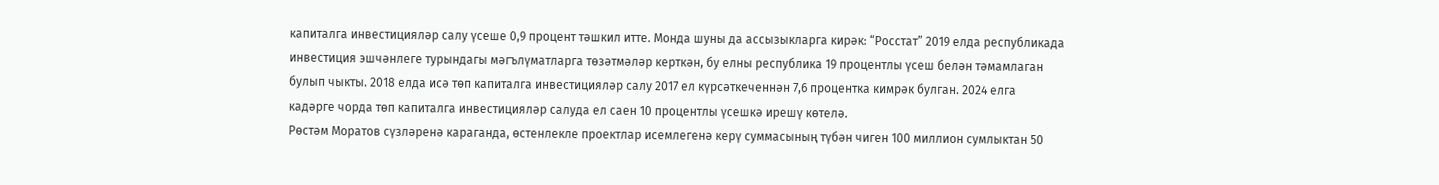капиталга инвестицияләр салу үсеше 0,9 процент тәшкил итте. Монда шуны да ассызыкларга кирәк: “Росстат” 2019 елда республикада инвестиция эшчәнлеге турындагы мәгълүматларга төзәтмәләр керткән, бу елны республика 19 процентлы үсеш белән тәмамлаган булып чыкты. 2018 елда исә төп капиталга инвестицияләр салу 2017 ел күрсәткеченнән 7,6 процентка кимрәк булган. 2024 елга кадәрге чорда төп капиталга инвестицияләр салуда ел саен 10 процентлы үсешкә ирешү көтелә.
Рөстәм Моратов сүзләренә караганда, өстенлекле проектлар исемлегенә керү суммасының түбән чиген 100 миллион сумлыктан 50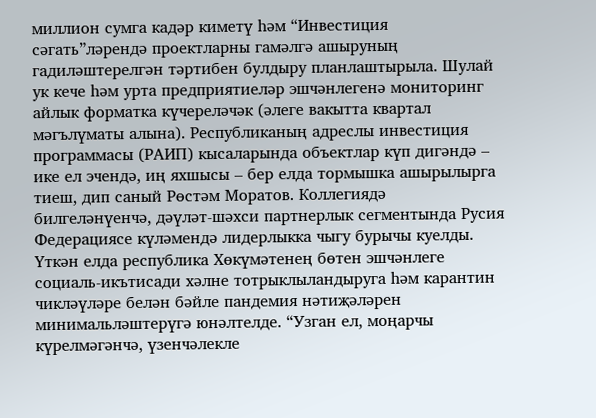миллион сумга кадәр киметү һәм “Инвестиция сәгать”ләрендә проектларны гамәлгә ашыруның гадиләштерелгән тәртибен булдыру планлаштырыла. Шулай ук кече һәм урта предприятиеләр эшчәнлегенә мониторинг айлык форматка күчереләчәк (әлеге вакытта квартал мәгълүматы алына). Республиканың адреслы инвестиция программасы (РАИП) кысаларында объектлар күп дигәндә – ике ел эчендә, иң яхшысы – бер елда тормышка ашырылырга тиеш, дип саный Рөстәм Моратов. Коллегиядә билгеләнүенчә, дәүләт-шәхси партнерлык сегментында Русия Федерациясе күләмендә лидерлыкка чыгу бурычы куелды.
Үткән елда республика Хөкүмәтенең бөтен эшчәнлеге социаль-икътисади хәлне тотрыклыландыруга һәм карантин чикләүләре белән бәйле пандемия нәтиҗәләрен минимальләштерүгә юнәлтелде. “Узган ел, моңарчы күрелмәгәнчә, үзенчәлекле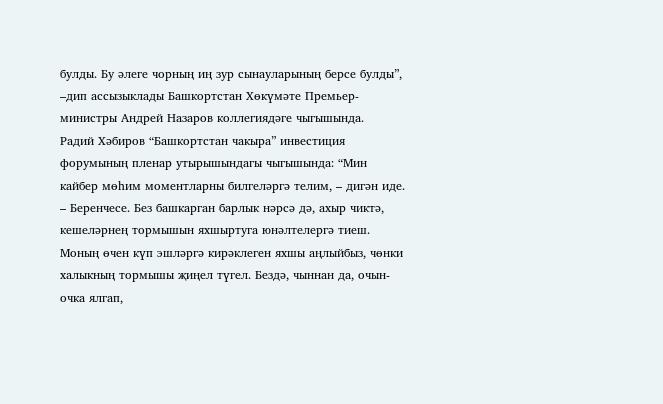булды. Бу әлеге чорның иң зур сынауларының берсе булды”, –дип ассызыклады Башкортстан Хөкүмәте Премьер-министры Андрей Назаров коллегиядәге чыгышында.
Радий Хәбиров “Башкортстан чакыра” инвестиция форумының пленар утырышындагы чыгышында: “Мин кайбер мөһим моментларны билгеләргә телим, – дигән иде. – Беренчесе. Без башкарган барлык нәрсә дә, ахыр чиктә, кешеләрнең тормышын яхшыртуга юнәлтелергә тиеш. Моның өчен күп эшләргә кирәклеген яхшы аңлыйбыз, чөнки халыкның тормышы җиңел түгел. Бездә, чыннан да, очын-очка ялгап,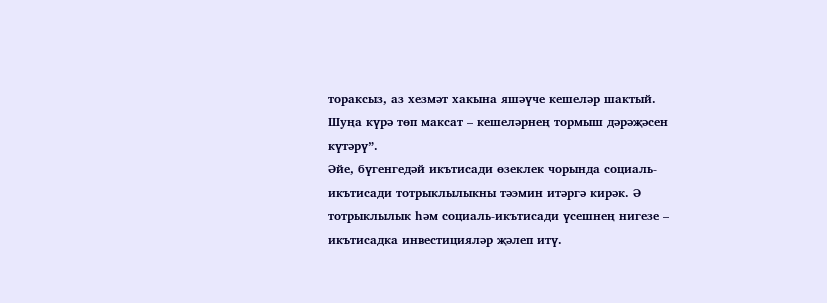тораксыз, аз хезмәт хакына яшәүче кешеләр шактый. Шуңа күрә төп максат – кешеләрнең тормыш дәрәҗәсен күтәрү”.
Әйе, бүгенгедәй икътисади өзеклек чорында социаль-икътисади тотрыклылыкны тәэмин итәргә кирәк. Ә тотрыклылык һәм социаль-икътисади үсешнең нигезе – икътисадка инвестицияләр җәлеп итү.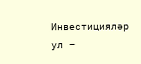Инвестицияләр ул –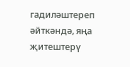гадиләштереп әйткәндә, яңа җитештерү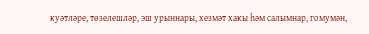куәтләре, төзелешләр, эш урыннары, хезмәт хакы һәм салымнар, гомумән,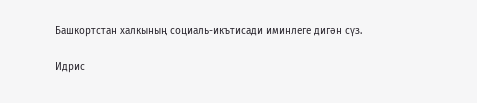Башкортстан халкының социаль-икътисади иминлеге дигән сүз.

Идрис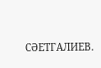СӘЕТГАЛИЕВ.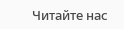Читайте нас